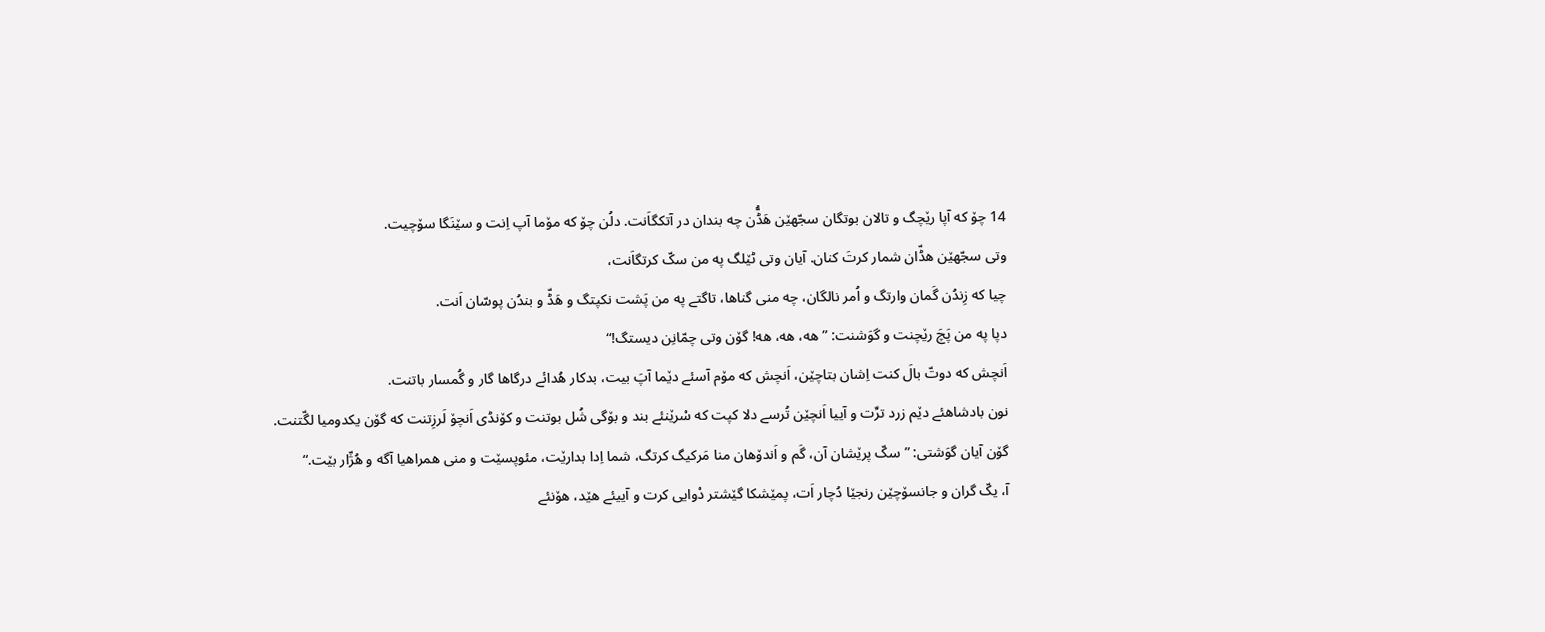14 چۆ که آپا رێچگ و تالان بوتگان سجّهێن هَڈُّن چه بندان در آتکگاَنت. دلُن چۆ که مۆما آپ اِنت و سێنَگا سۆچیت.
وتی سجّهێن هڈّان شمار کرتَ کنان. آیان وتی ٹێلگ په من سکّ کرتگاَنت،
چیا که زِندُن گَمان وارتگ و اُمر نالگان، چه منی گناها، تاگتے په من پَشت نکپتگ و هَڈّ و بندُن پوسّان اَنت.
دپا په من پَچَ رێچنت و گوَشنت: ”هه، هه، هه! گۆن وتی چمّانِن دیستگ!“
اَنچش که دوتّ بالَ کنت اِشان بتاچێن، اَنچش که مۆم آسئے دێما آپَ بیت، بدکار هُدائے درگاها گار و گُمسار باتنت.
نون بادشاهئے دێم زرد ترِّت و آییا اَنچێن تُرسے دلا کپت که سْرێنئے بند و بۆگی شُل بوتنت و کۆنڈی اَنچۆ لَرزِتنت که گۆن یکدومیا لگّتنت.
گۆن آیان گوَشتی: ”سکّ پرێشان آن، گَم و اَندۆهان منا مَرکیگ کرتگ، شما اِدا بدارێت، مئوپسێت و منی همراهیا آگه و هُژّار بێت.“
آ، یکّ گران و جانسۆچێن رنجێا دُچار اَت، پمێشکا گێشتر دْوایی کرت و آییئے هێد، هۆنئے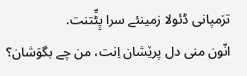ترَمپانی ڈئولا زمینئے سرا پِٹِّتنت.
انّون منی دل پرێشان اِنت، من چے بگوَشان؟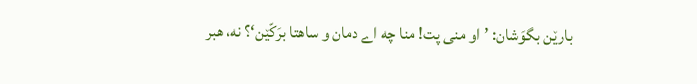بارێن بگوَشان: ’او منی پت! منا چه اے دمان و ساهتا برَکّێن‘؟ نه، هبر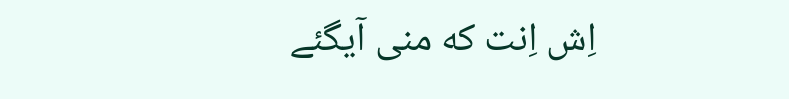اِش اِنت که منی آیگئے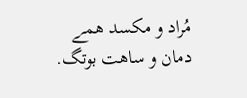مُراد و مکسد همے دمان و ساهت بوتگ.